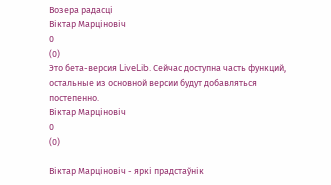Возера радасці
Віктар Марціновіч
0
(0)
Это бета-версия LiveLib. Сейчас доступна часть функций, остальные из основной версии будут добавляться постепенно.
Віктар Марціновіч
0
(0)

Віктар Марціновіч - яркі прадстаўнік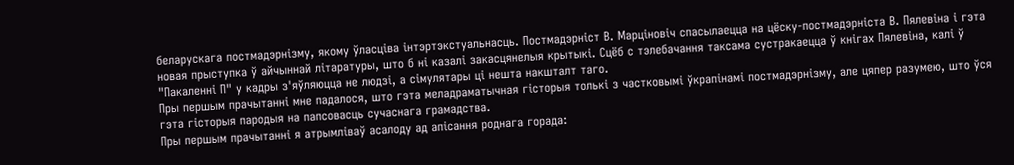беларускага постмадэрнізму, якому ўласціва інтэртэкстуальнасць. Постмадэрніст В. Марціновіч спасылаецца на цёску-постмадэрніста В. Пялевіна і гэта новая прыступка ў айчыннай літаратуры, што б ні казалі закасцянелыя крытыкі. Сцёб с тэлебачання таксама сустракаецца ў кнігах Пялевіна, калі ў "Пакаленні П" у кадры з'яўляюцца не людзі, а сімулятары ці нешта накшталт таго.
Пры першым прачытанні мне падалося, што гэта меладраматычная гісторыя толькі з частковымі ўкрапінамі постмадэрнізму, але цяпер разумею, што ўся гэта гісторыя пародыя на папсовасць сучаснага грамадства.
Пры першым прачытанні я атрымліваў асалоду ад апісання роднага горада: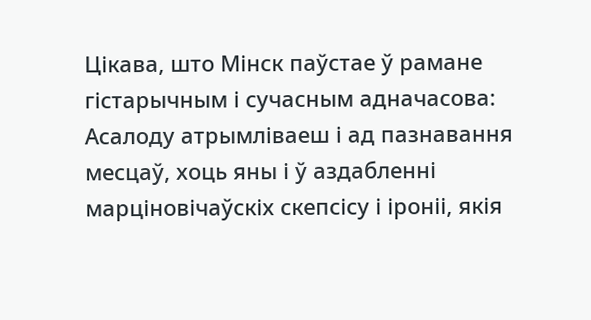Цікава, што Мінск паўстае ў рамане гістарычным і сучасным адначасова:
Асалоду атрымліваеш і ад пазнавання месцаў, хоць яны і ў аздабленні марціновічаўскіх скепсісу і іроніі, якія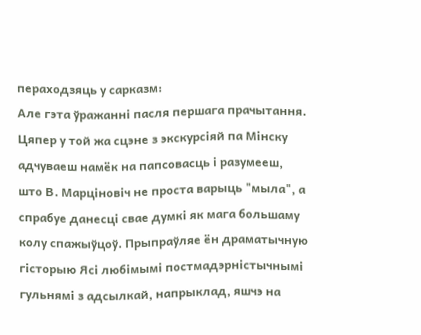пераходзяць у сарказм:
Але гэта ўражанні пасля першага прачытання. Цяпер у той жа сцэне з экскурсіяй па Мінску адчуваеш намёк на папсовасць і разумееш, што В. Марціновіч не проста варыць "мыла", а спрабуе данесці свае думкі як мага большаму колу спажыўцоў. Прыпраўляе ён драматычную гісторыю Ясі любімымі постмадэрністычнымі гульнямі з адсылкай, напрыклад, яшчэ на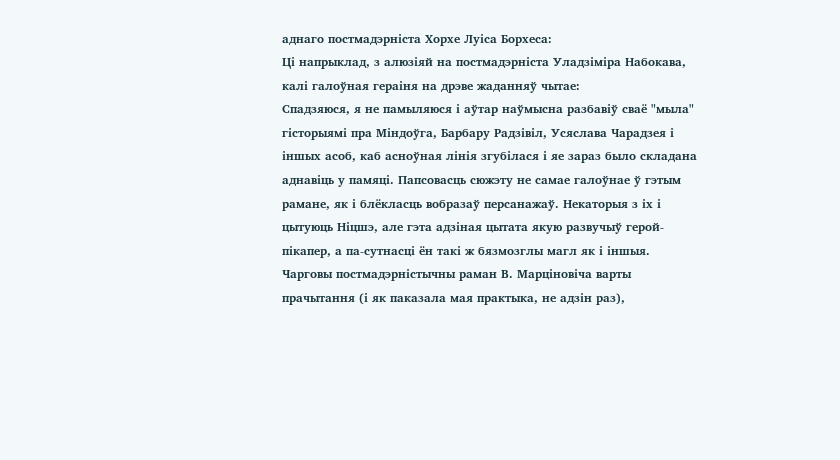аднаго постмадэрніста Хорхе Луіса Борхеса:
Ці напрыклад, з алюзіяй на постмадэрніста Уладзіміра Набокава, калі галоўная гераіня на дрэве жаданняў чытае:
Спадзяюся, я не памыляюся і аўтар наўмысна разбавіў сваё "мыла" гісторыямі пра Міндоўга, Барбару Радзівіл, Усяслава Чарадзея і іншых асоб, каб асноўная лінія згубілася і яе зараз было складана аднавіць у памяці. Папсовасць сюжэту не самае галоўнае ў гэтым рамане, як і блёкласць вобразаў персанажаў. Некаторыя з іх і цытуюць Ніцшэ, але гэта адзіная цытата якую развучыў герой-пікапер, а па-сутнасці ён такі ж бязмозглы магл як і іншыя. Чарговы постмадэрністычны раман В. Марціновіча варты прачытання (і як паказала мая практыка, не адзін раз),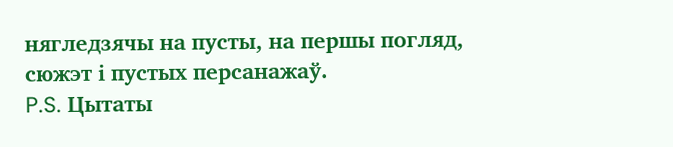нягледзячы на пусты, на першы погляд, сюжэт і пустых персанажаў.
P.S. Цытаты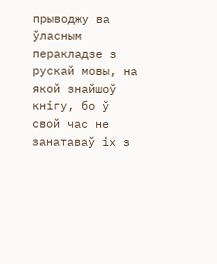прыводжу ва ўласным перакладзе з рускай мовы, на якой знайшоў кнігу, бо ў свой час не занатаваў іх з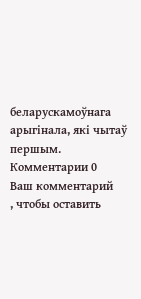беларускамоўнага арыгінала, які чытаў першым.
Комментарии 0
Ваш комментарий
, чтобы оставить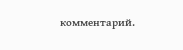комментарий.